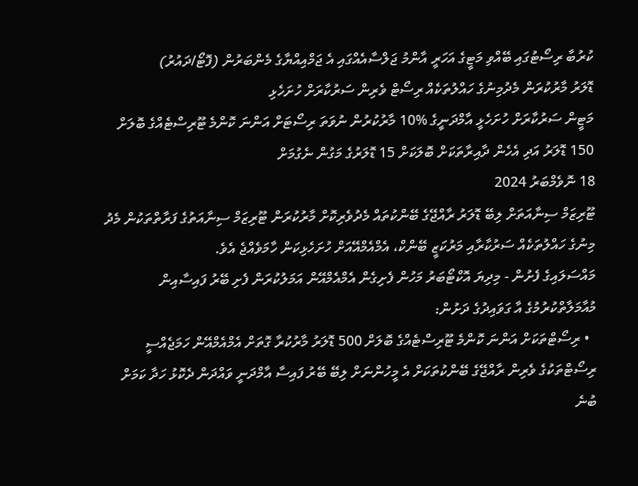ކުރުބާ ރިސޯޓުގައި ބޭއްވި މަޓީގެ އަހަރީ އާންމު ޖަލްސާއެއްގައި އެ ޖަމްއިއްޔާގެ މެންބަރުން (ފޮޓޯ/ދައުރު)
ޑޮލަރު މާރުކުރަން މެދުމިނުގެ ހައްލުތަކެއް ރިސޯޓް ވެރިން ސަރުކާރަށް ހުށަހެޅި
މަޓީން ސަރުކާރަށް ހުށަހެޅީ އާމްދަނީގެ %10 މާރުކުރުން ނުވަތަ ރިސޯޓަށް އަންނަ ކޮންމެ ޓޫރިސްޓެއްގެ ބޮލަށް 150 ޑޮލަރު އަދި އެހެން ދާއިރާތަކަށް ބޮލަކަށް 15 ޑޮލަރުގެ މަގުން ނެގުމަށް
18 ނޮވެމްބަރު 2024
ޓޫރިޒަމް ސިނާއަތަށް ލިބޭ ޑޮލަރު ރާއްޖޭގެ ބޭންކުތައް މެދުވެރިކޮށް މާރުކުރަން ޓޫރިޒަމް ސިނާއަތުގެ ފަރާތްތަކުން މެދު މިނުގެ ހައްލުތަކެއް ސަރުކާރާއި މަރުކަޒީ ބޭންކް، އެމްއެމްއޭއަށް ހުށަހެޅިކަން ހާމަވެއްޖެ އެވެ.
މައްސަލައިގެ ފެށުން - މިދިޔަ އޮކްޓޯބަރު މަހުން ފެށިގެން އެމްއެމްއޭން އަމަލުކުރަން ފެށި ބޭރު ފައިސާއިން މުއާމަލާތްކުރުމުގެ އާ ގަވައިދުގެ ދަށުން:
  • ރިސޯޓްތަކަށް އަންނަ ކޮންމެ ޓޫރިސްޓެއްގެ ބޮލަށް 500 ޑޮލަރު މާރުކުރާ ގޮތަށް އެމްއެމްއޭން ހަމަޖެއްސީ ރިސޯޓްތަކުގެ ވެރިން ރާއްޖޭގެ ބޭންކުތަކަށް އެ މީހުންނަށް ލިބޭ ބޭރު ފައިސާ އާމްދަނީ ވައްދަން ދެކޮޅު ހަދާ ކަމަށް ބުނެ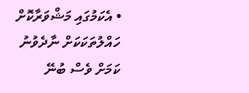• އެކަމުގައި މަޝްވަރާކޮށް ހައްލުތަކަކަށް ނާދެވުނު ކަމަށް ވެސް ބުނޭ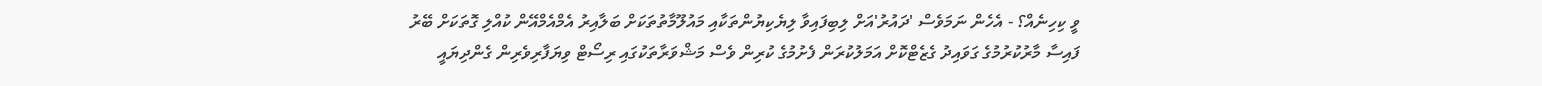ވީ ކިހިނެއް؟ - އެހެން ނަމަވެސް 'ދައުރު'އަށް ލިބިފައިވާ ލިޔެކިޔުންތަކާއި މައުލޫމާތުތަކަށް ބަލާއިރު އެމްއެމްއޭން ކުއްލި ގޮތަކަށް ބޭރު ފައިސާ މާރުކުރުމުގެ ގަވައިދު ގެޒެޓްކޮށް އަމަލުކުރަން ފެށުމުގެ ކުރިން ވެސް މަޝްވަރާތަކުގައި ރިސޯޓް ވިޔަފާރިވެރިން ގެންދިޔައީ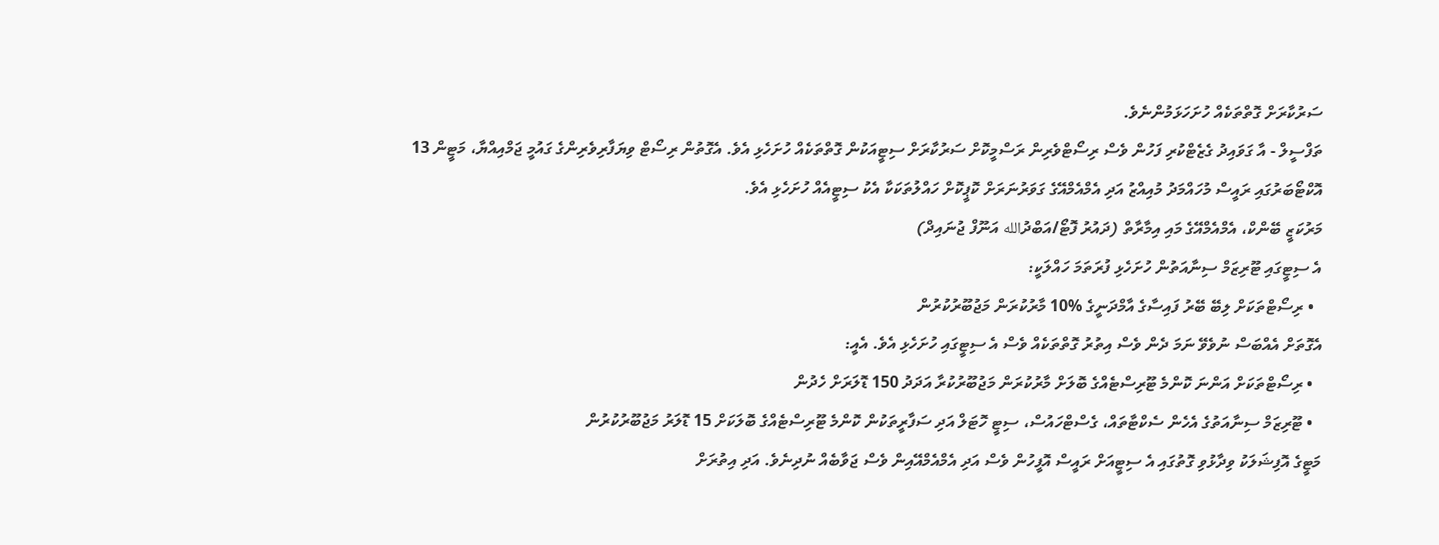ސަރުކާރަށް ގޮތްތަކެއް ހުށަހަޅަމުންނެވެ.
ތަފްސީލް - އާ ގަވައިދު ގެޒެޓްކުރި ފަހުން ވެސް ރިސޯޓްވެރިން ރަސްމީކޮށް ސަރުކާރަށް ސިޓީއަކުން ގޮތްތަކެއް ހުށަހެޅި އެވެ. އެގޮތުން ރިސޯޓް ވިޔަފާރިވެރިންގެ ގައުމީ ޖަމްއިއްޔާ، މަޓީން 13 އޮކްޓޯބަރުގައި ރައީސް މުހައްމަދު މުއިއްޒު އަދި އެމްއެމްއޭގެ ގަވަރުނަރަށް ކޮޕީކޮށް ހައްލުތަކަކާ އެކު ސިޓީއެއް ހުށަހެޅި އެވެ.
މަރުކަޒީ ބޭންކް، އެމްއެމްއޭގެ މައި އިމާރާތް (ދައުރު ފޮޓޯ/އަބްދުالله އަނޫފް ޖުނައިދް)
އެ ސިޓީގައި ޓޫރިޒަމް ސިނާއަތުން ހުށަހެޅި ފުރަތަމަ ހައްލަކީ:
  • ރިސޯޓްތަކަށް ލިބޭ ބޭރު ފައިސާގެ އާމްދަނީގެ %10 މާރުކުރަން މަޖުބޫރުކުރުން
އެގޮތަށް އެއްބަސް ނުވެވޭ ނަމަ ދެން ވެސް އިތުރު ގޮތްތަކެއް ވެސް އެ ސިޓީގައި ހުށަހެޅި އެވެ. އެއީ:
  • ރިސޯޓްތަކަށް އަންނަ ކޮންމެ ޓޫރިސްޓެއްގެ ބޮލަށް މާރުކުރަން މަޖުބޫރުކުރާ އަދަދު 150 ޑޮލަރަށް ހެދުން
  • ޓޫރިޒަމް ސިނާއަތުގެ އެހެން ސެކްޓާތައް، ގެސްޓްހައުސް، ސިޓީ ހޮޓަލް އަދި ސަފާރީތަކުން ކޮންމެ ޓޫރިސްޓެއްގެ ބޮލަކަށް 15 ޑޮލަރު މަޖުބޫރުކުރުން
މަޓީގެ އޮފިޝަލަކު ވިދާޅުވި ގޮތުގައި އެ ސިޓީއަށް ރައީސް އޮފީހުން ވެސް އަދި އެމްއެމްއޭއިން ވެސް ޖަވާބެއް ނުދިނެވެ. އަދި އިތުރަށް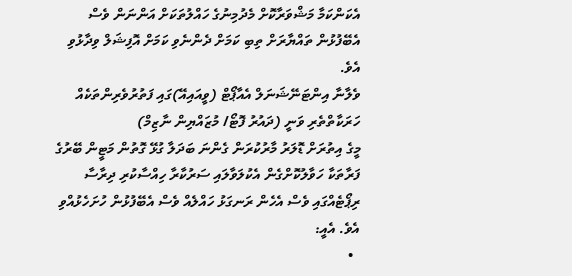އެކަންކަމާ މަޝްވަރާކޮށް މެދުމިނުގެ ހައްލުތަކަށް އަންނަން ވެސް އެބޭފުޅުން ތައްޔާރަށް ތިބި ކަމަށް ދެންނެވި ކަމަށް އޮފިޝަލް ވިދާޅުވި އެވެ.
ވެލާނާ އިންޓަނޭޝަނަލް އެއާޕޯޓް (ވީއައިއޭ)ގައި ފަތުރުވެރިންތަކެއް ހަރަކާތްތެރި ވަނީ (ދައުރު ފޮޓޯ/ މުޒައްޔިން ނާޒިމް)
މީގެ އިތުރަށް ޑޮލަރު މާރުކުރަން ގެންނަ ބަދަލާ ގުޅޭ ގޮތުން މަޓީން ބޭރުގެ ފަރާތަކާ ހަވާލުކޮށްގެން އެކުލަވާލައި ސަރުކާރާ ހިއްސާކުރި ދިރާސާ ރިޕޯޓެއްގައި ވެސް އެހެން ރަނގަޅު ހައްލެއް ވެސް އެބޭފުޅުން ހުށަހެޅުއްވި އެވެ. އެއީ:
  •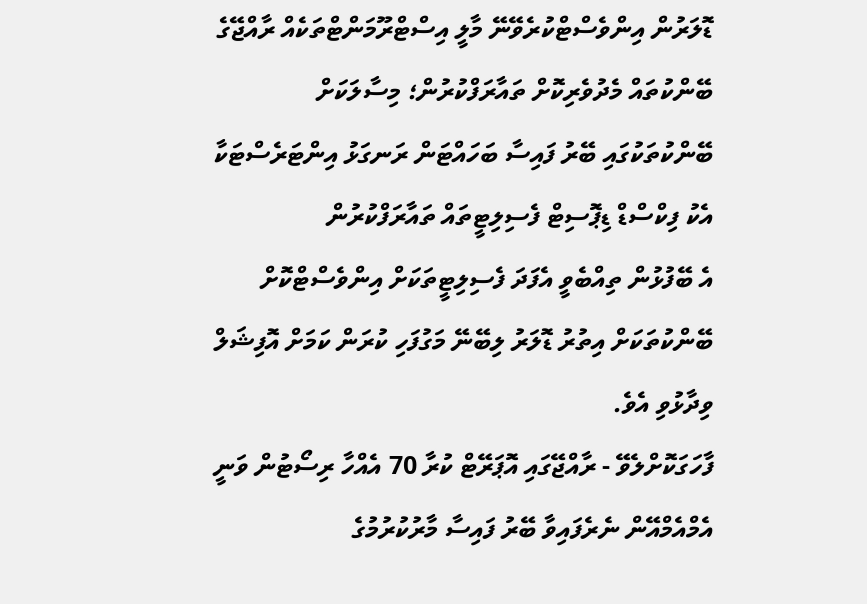ޑޮލަރުން އިންވެސްޓްކުރެވޭނޭ މާލީ އިސްޓްރޫމަންޓްތަކެއް ރާއްޖޭގެ ބޭންކުތައް މެދުވެރިކޮށް ތައާރަފްކުރުން؛ މިސާލަކަށް ބޭންކުތަކުގައި ބޭރު ފައިސާ ބަހައްޓަން ރަނގަޅު އިންޓަރެސްޓަކާ އެކު ފިކްސްޑް ޑިޕޮސިޓް ފެސިލިޓީތައް ތައާރަފްކުރުން
އެ ބޭފުޅުން ތިއްބެވީ އެފަދަ ފެސިލިޓީތަކަށް އިންވެސްޓްކޮށް ބޭންކުތަކަށް އިތުރު ޑޮލަރު ލިބޭނޭ މަގުފަހި ކުރަން ކަމަށް އޮފިޝަލް ވިދާޅުވި އެވެ.
ފާހަގަކޮށްލެވޭ - ރާއްޖޭގައި އޮޕަރޭޓް ކުރާ 70 އެއްހާ ރިސޯޓުން ވަނީ އެމްއެމްއޭން ނެރެފައިވާ ބޭރު ފައިސާ މާރުކުރުމުގެ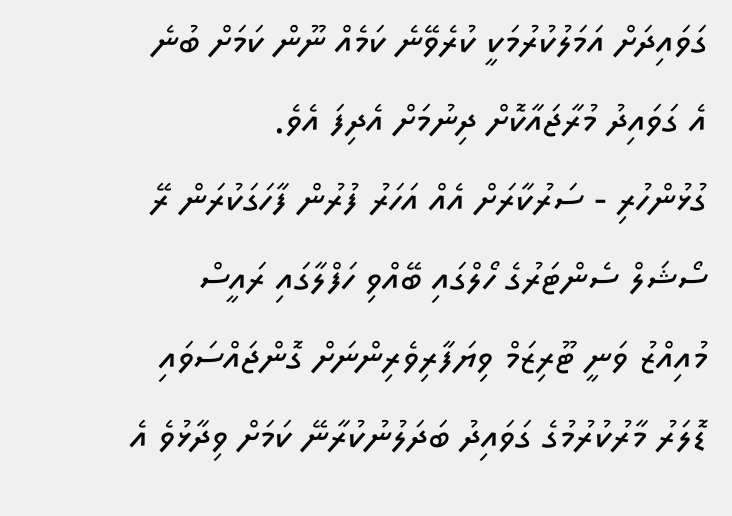ގަވައިދަށް އަމަލުކުރުމަކީ ކުރެވޭނެ ކަމެއް ނޫން ކަމަށް ބުނެ އެ ގަވައިދު މުރާޖައާކޮށް ދިނުމަށް އެދިފަ އެވެ.
ގުޅުންހުރި - ސަރުކާރަށް އެއް އަހަރު ފުރުން ފާހަގަކުރަން ރޭ ސޯޝަލް ސެންޓަރުގެ ހޯލްގައި ބޭއްވި ހަފްލާގައި ރައީސް މުއިއްޒު ވަނީ ޓޫރިޒަމް ވިޔަފާރިވެރިންނަށް ގޮންޖައްސަވައި ޑޮލަރު މާރުކުރުމުގެ ގަވައިދު ބަދަލުނުކުރާނޭ ކަމަށް ވިދާޅުވެ އެ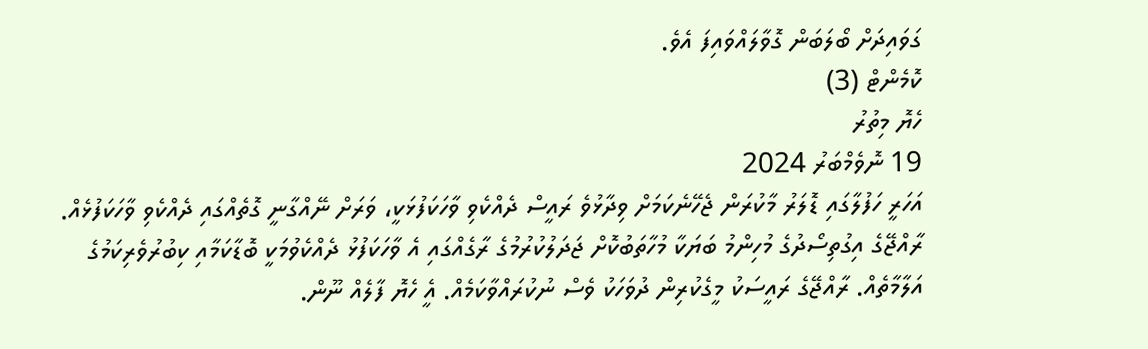ގަވައިދަށް ބޯލަބަން ގޮވާލައްވައިފަ އެވެ.
ކޮމެންޓް (3)
ހެޔޮ މިތުރު
19 ނޮވެމްބަރު 2024
އަހަރީ ހަފުލާގައި ޑޮލަރު މާކުރަން ޖެހޭނެކަމަށް ވިދާޅުވެ ރައީސް ދެއްކެވި ވާހަކަފުޅަކީ، ވަރަށް ނޭއްގާނީ ގޮތެއްގައި ދެއްކެވި ވާހަކަފުޅެއް. ރާއްޖޭގެ އިގުތިސޯދުގެ މުހިންމު ބަޔަކާ މުހާތަބުކޮށް ޖަދަލުކުރުމުގެ ރާގެއްގައި އެ ވާހަކަފުޅު ދެއްކެވުމަކީ ބޮޑާކަމާއި ކިބުރުވެރިކަމުގެ އަލާމާތެއް. ރާއްޖޭގެ ރައީސަކު މީގެކުރިން ދުވަހަކު ވެސް ނުކުރައްވާކަމެއް. އެީ ހެޔޮ ފާލެއް ނޫން.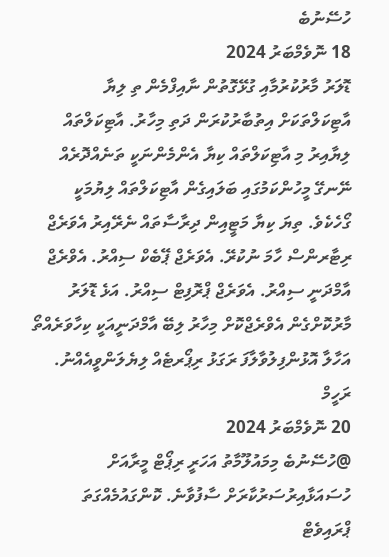ހުސޭނުބެ
18 ނޮވެމްބަރު 2024
ޑޮލަރު މާރުކުރުމާއި ގުޅޭގޮތުން ނާއިފްމެން ތި ލިޔާ އާޓިކަލްތަކަށް އިތުބާރުކުރަން ދަތި މިހާރު. އާޓިކަލްތައް ލިޔާއިރު މި އާޓިކަލްތައް ކިޔާ އެންމެންނަކީ ތަނެއްދޮރެއް ނޭނގޭ މީހުންކަމުގައި ބަލައިގެން އާޓިކަލްތައް ލިޔުމަކީ ގޯހެކެވެ. ތިޔަ ކިޔާ މަޓީއިން ދިރާސާތައް ނެރޭއިރު އެވަރެޖް ރިޓާރންސް ހާމަ ނުކުރޭ. އެވަރެޖް ޕޭބެކް ސިއްރު. އެވްރެޖް އާމްދަނީ ސިއްރު. އެވަރެޖް ޕްރޮފިޓް ސިއްރު. އަޅެ ޑޮލަރު މާރުކޮށްގެން އެވްރެޖްކޮށް މިހާރު ލިބޭ އާމްދަނީއަކީ ކިހާވަރެއްތޯ އަހާލާ އޮޅުންފިލުވާލާފަ ރަގަޅު ރިޕޯރޓެއް ލިޔެލަންވީއެއްނު.
ރަހީމް
20 ނޮވެމްބަރު 2024
@ހުސޭނުބެ މިމައުލޫމާތު އަހަރީ ރިޕޯޓް މީރާއަށް ހުސައަޅާއިރުސަރުކާރަށް ސާފުވާނެ. ކޮންގައުމެއްގަތަ ޕްރައިވެޓް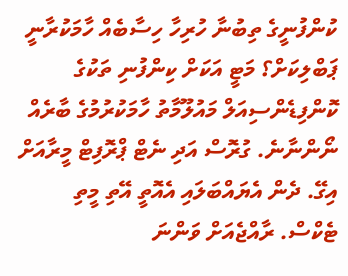ކުންފުނީގެ ތިބުނާ ހުރިހާ ހިސާބެއް ހާމަކުރާނީ ޕަބްލިކަށް؟ މަޓީ އަކަށް ކިންފުނި ތަކުގެ ކޮންފިޑެންސިއަލް މައުލޫމާތު ހާމަކުރުމުގެ ބާރެއް ނޯންނާނެ. ގުރޮސް އަދި ނެޓް ޕްރޮފިޓް މީރާއަށް އިގޭ. ދެން އެޔައްބަލައި އެއޮތީ އޭތި މީތި ޓެކްސް. ރާއްޖެއަށް ވަންނަ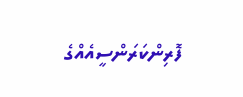ފޮރިންކަރަންސީއެއްގެ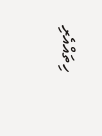ހިތައްއެރި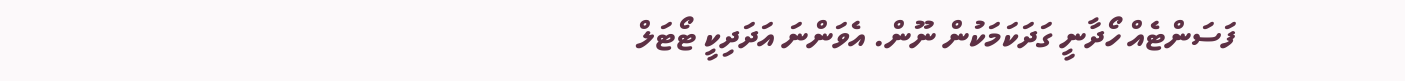ފަސަންޓެއް ހޯދާނީ ގަދަކަމަކުން ނޫން. އެވަންނަ އަދަދިކީ ޓޯޓަލް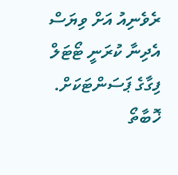ރެވެނިއު އަށް ވިޔަސް އެދިނާ ކުރަނީ ޓޯޓަލް ފިގާގެ ޕަސަންޓަކަށް. ޚޮބާތޯ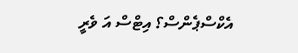އެކްސްޕެންސް؟ އިޓްސް އަ ވެރީ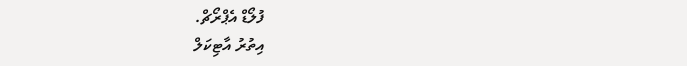ފުލޯޑް އެޕްރޯޗް.
އިތުރު އާޓިކަލް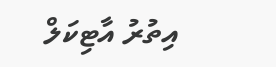އިތުރު އާޓިކަލް